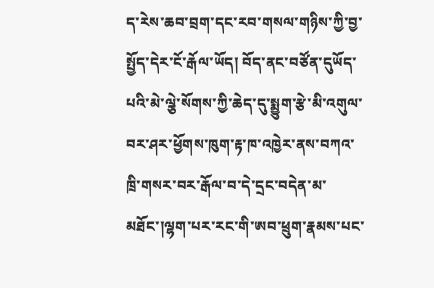ད་རེས་ཆབ་བྲག་དང་རབ་གསལ་གཉིས་ཀྱི་བྱ་སྤྱོད་དེར་ངོ་རྒོལ་ཡོད། བོད་ནང་བཙོན་དུཡོད་པའི་མེ་ལྕེ་སོགས་ཀྱི་ཆེད་དུ་སྨྱུག་རྩེ་མི་འགུལ་བར་ཤར་ཕྱོགས་ཁུག་རྟ་ཁ་འཁྱེར་ནས་བཀའ་ཁྲི་གསར་བར་རྒོལ་བ་དེ་དྲང་བདེན་མ་མཐོང་།ལྷག་པར་རང་གི་ཨབ་ཕྲུག་རྣམས་པང་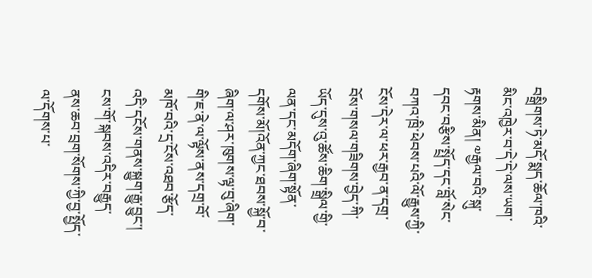བསྒྲིགས་ཏེ་མདོ་སྨད་ཆོལ་ཁའི་མིང་འཁྱེར་བ་དེ་དེ་ལས་ཡག་རྟགས་མིན། ༧རྒྱལ་བའི་སྐུ་དབང་བརྩིས་སྤྲོད་དང་བློ་སེང་བཀའ་ཁྲི་ཕེབས་པའི་ལོ་རྒྱུས་ཀྱི་ངོས་དེར་ལ་ཕར་རྒྱབ་ན་དགྲ་བོས་གསལ་གཟིགས་བྱེད་ཀི་ཡོད་དུས་འུ་ཚོས་ཆིག་སྒྲིལ་གྱི་ལན་དང་མདོག་ཞིག་སྟོན་དགོས་མོ།འོན་ཀྱང་ཐབས་སྐྱོ་བ་ཞིག་ལ་ཤར་ཁུགས་ལྟ་བུ་ཞིག་གི་ཇ་ནེ་ལ་ལྟོས་ནས་དགྲ་བོ་མཁོ་བའི་དྲ་ངོས་འཐབ་རྩོད་འདི་དངོས་གནས་སྐྱུག་རྒྱུ་བྱུང་། ངས་གོ་སྐབས་འདིར་བརྒྱུད་ནས་ཆབ་བྲག་སོགས་ཀྱི་བྱ་སྤྱོད་ལ་དོགས་པ་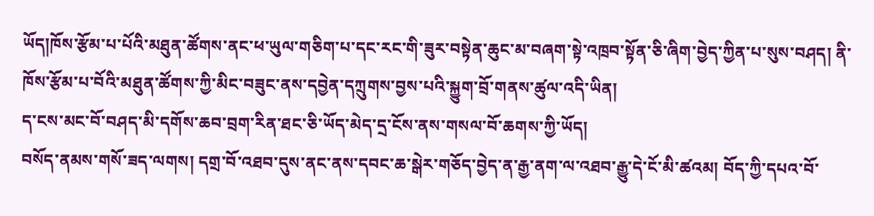ཡོད།ཁོས་རྩོམ་པ་པོའི་མཐུན་ཚོགས་ནང་ཕ་ཡུལ་གཅིག་པ་དང་རང་གི་ཟུར་བསྟེན་ཆུང་མ་བཞག་སྟེ་འཁྲབ་སྟོན་ཅི་ཞིག་བྱེད་ཀྱིན་པ་སུས་བཤད། ནི་ཁོས་རྩོམ་པ་བོའི་མཐུན་ཚོགས་ཀྱི་མིང་བཟུང་ནས་དབྱེན་དཀྲུགས་བྱས་པའི་སྐྱུག་བྲོ་གནས་ཚུལ་འདི་ཡིན།
ད་ངས་མང་བོ་བཤད་མི་དགོས་ཆབ་བྲག་རིན་ཐང་ཅི་ཡོད་མེད་དྲ་ངོས་ནས་གསལ་བོ་ཆགས་ཀྱི་ཡོད།
བསོད་ནམས་གསོ་ཟད་ལགས། དགྲ་བོ་འཐབ་དུས་ནང་ནས་དབང་ཆ་སྒེར་གཅོད་བྱེད་ན་རྒྱ་ནག་ལ་འཐབ་རྒྱུ་དེ་ངོ་མི་ཚའམ། བོད་ཀྱི་དཔའ་བོ་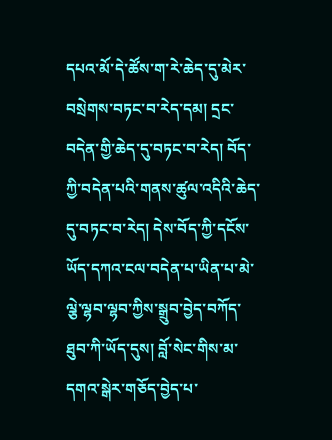དཔའ་མོ་དེ་ཚོས་ག་རེ་ཆེད་དུ་མེར་བསྲེགས་བཏང་བ་རེད་དམ། དྲང་བདེན་གྱི་ཆེད་དུ་བཏང་བ་རེད། བོད་ཀྱི་བདེན་པའི་གནས་ཚུལ་འདིའི་ཆེད་དུ་བཏང་བ་རེད། དེས་བོད་ཀྱི་དངོས་ཡོད་དཀའ་ངལ་བདེན་པ་ཡིན་པ་མེ་ལྕེ་ལྷབ་ལྷབ་ཀྱིས་སྒྲུབ་བྱེད་བཀོད་ཐུབ་ཀི་ཡོད་དུས། བློ་སེང་གིས་མ་དགའ་སྒེར་གཅོད་བྱེད་པ་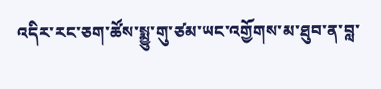འདིར་རང་ཅག་ཚོས་སྨྱུ་གུ་ཙམ་ཡང་འགྱོགས་མ་ཐུབ་ན་བླ་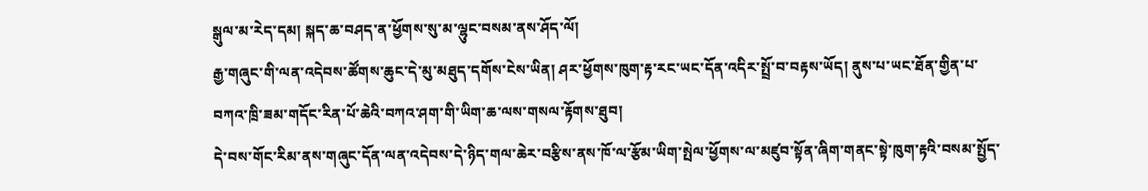སྒུལ་མ་རེད་དམ། སྐད་ཆ་བཤད་ན་ཕྱོགས་སུ་མ་ལྷུང་བསམ་ནས་ཤོད་ལོ།
རྒྱ་གཞུང་གི་ལན་འདེབས་ཚོགས་ཆུང་དེ་མུ་མཐུད་དགོས་ངེས་ཡིན། ཤར་ཕྱོགས་ཁུག་རྟ་རང་ཡང་དོན་འདིར་སྤྲོ་བ་བརྟས་ཡོད། ནུས་པ་ཡང་ཐོན་གྱིན་པ་བཀའ་ཁྲི་ཟམ་གདོང་རིན་པོ་ཆེའི་བཀའ་ཤག་གི་ཡིག་ཆ་ལས་གསལ་རྟོགས་ཐུབ།
དེ་བས་གོང་རིམ་ནས་གཞུང་དོན་ལན་འདེབས་དེ་ཉིད་གལ་ཆེར་བརྩིས་ནས་ཁོ་ལ་རྩོམ་ཡིག་སྤེལ་ཕྱོགས་ལ་མཛུབ་སྟོན་ཞིག་གནང་སྟེ་ཁུག་རྟའི་བསམ་སྤྱོད་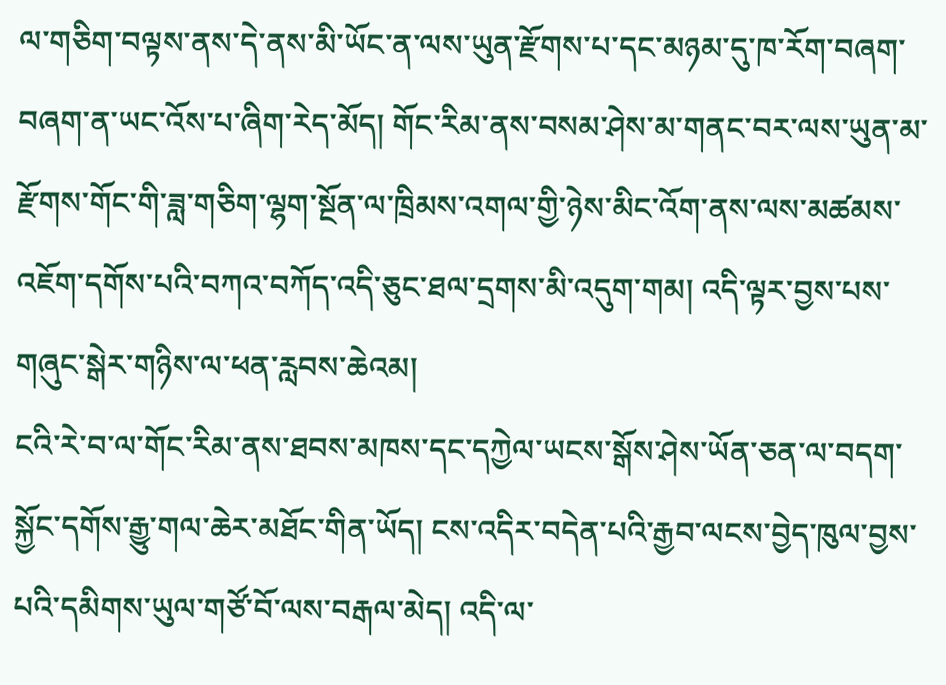ལ་གཅིག་བལྟས་ནས་དེ་ནས་མི་ཡོང་ན་ལས་ཡུན་རྫོགས་པ་དང་མཉམ་དུ་ཁ་རོག་བཞག་བཞག་ན་ཡང་འོས་པ་ཞིག་རེད་མོད། གོང་རིམ་ནས་བསམ་ཤེས་མ་གནང་བར་ལས་ཡུན་མ་རྫོགས་གོང་གི་ཟླ་གཅིག་ལྷག་སྔོན་ལ་ཁྲིམས་འགལ་གྱི་ཉེས་མིང་འོག་ནས་ལས་མཚམས་འཇོག་དགོས་པའི་བཀའ་བཀོད་འདི་ཅུང་ཐལ་དྲགས་མི་འདུག་གམ། འདི་ལྟར་བྱས་པས་གཞུང་སྒེར་གཉིས་ལ་ཕན་རླབས་ཆེའམ།
ངའི་རེ་བ་ལ་གོང་རིམ་ནས་ཐབས་མཁས་དང་དཀྱེལ་ཡངས་སྒོས་ཤེས་ཡོན་ཅན་ལ་བདག་སྐྱོང་དགོས་རྒྱུ་གལ་ཆེར་མཐོང་གིན་ཡོད། ངས་འདིར་བདེན་པའི་རྒྱབ་ལངས་བྱེད་ཁུལ་བྱས་པའི་དམིགས་ཡུལ་གཙོ་བོ་ལས་བརྒལ་མེད། འདི་ལ་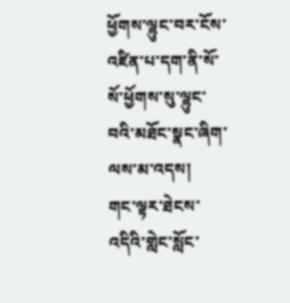ཕྱོགས་ལྷུང་བར་ངོས་འཛིན་པ་དག་ནི་སོ་སོ་ཕྱོགས་སུ་ལྷུང་བའི་མཐོང་སྣང་ཞིག་ལས་མ་འདས།
གང་ལྟར་ཐེངས་འདིའི་གླེང་སློང་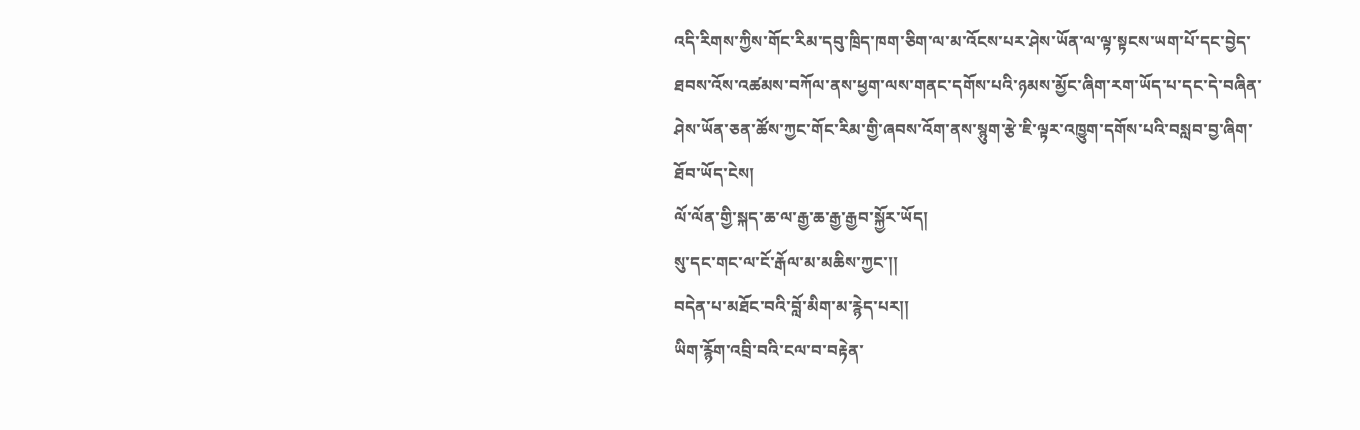འདི་རིགས་ཀྱིས་གོང་རིམ་དབུ་ཁྲིད་ཁག་ཅིག་ལ་མ་འོངས་པར་ཤེས་ཡོན་ལ་ལྟ་སྟངས་ཡག་པོ་དང་བྱེད་ཐབས་འོས་འཚམས་བཀོལ་ནས་ཕྱག་ལས་གནང་དགོས་པའི་ཉམས་མྱོང་ཞིག་རག་ཡོད་པ་དང་དེ་བཞིན་ཤེས་ཡོན་ཅན་ཚོས་ཀྱང་གོང་རིམ་གྱི་ཞབས་འོག་ནས་སྙུག་རྩེ་ཇི་ལྟར་འཁྱུག་དགོས་པའི་བསླབ་བྱ་ཞིག་ཐོབ་ཡོད་ངེས།
ལོ་ལོན་གྱི་སྐད་ཆ་ལ་རྒྱ་ཆ་རྒྱ་རྒྱབ་སྐྱོར་ཡོད།
སུ་དང་གང་ལ་ངོ་རྒོལ་མ་མཆིས་ཀྱང་།།
བདེན་པ་མཐོང་བའི་བློ་མིག་མ་རྙེད་པར།།
ཡིག་རྙོག་འབྲི་བའི་ངལ་བ་བརྟེན་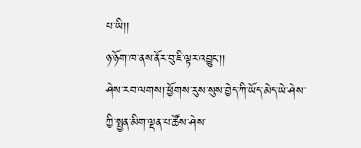པ་ཡི།།
ཉ་ཉོག་ཁ་ནས་ནོར་བུ་ཇི་ལྟར་འབྱུང་།།
ཤེས་རབ་ལགས།་ཕྱོགས་རུས་སུས་བྱེད་ཀི་ཡོད་མེད་ཡེ་ཤེས་ཀྱི་སྤྱན་མིག་ལྡན་པ་ཚོས་ཤེས་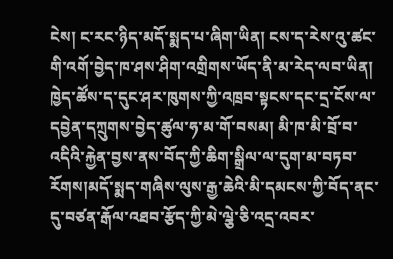ངེས། ང་རང་ཉིད་མདོ་སྨད་པ་ཞིག་ཡིན། ངས་ད་རེས་འུ་ཚང་གི་འགོ་བྱེད་ཁ་ཤས་ཤིག་འགྲིགས་ཡོད་ནི་མ་རེད་ལབ་ཡིན། ཁྱེད་ཚོས་ད་དུང་ཤར་ཁུགས་ཀྱི་འཁྲབ་སྟངས་དང་དྲ་ངོས་ལ་དབྱེན་དཀྲུགས་བྱེད་ཚུལ་ཧ་མ་གོ་བསམ། མི་ཁ་མི་བྲོ་བ་འདིའི་རྐྱེན་བྱས་ནས་བོད་ཀྱི་ཆིག་སྒྲིལ་ལ་དུག་མ་བཏབ་རོགས།མདོ་སྨད་གཞིས་ལུས་རྒྱ་ཆེའི་མི་དམངས་ཀྱི་བོད་ནང་དུ་བཙན་རྒོལ་འཐབ་རྩོད་ཀྱི་མེ་ལྕེ་ཅི་འདྲ་འབར་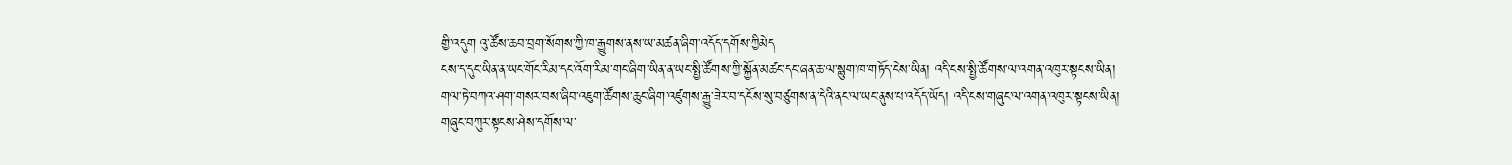གྱི་འདུག འུ་ཚོས་ཆབ་བྲག་སོགས་ཀྱི་ཁ་རྒྱུགས་ནས་ཡ་མཚན་ཞིག་འདོད་དགོས་ཀྱིམེད
ངས་ད་དུང་ཡིན་ན་ཡང་གོང་རིམ་དང་འོག་རིམ་གང་ཞིག་ཡིན་ན་ཡང་སྤྱི་ཚོགས་ཀྱི་སྐྱོན་མཚང་དང་ཞན་ཆ་ལ་སྙུག་ཁ་གཏོད་ངེས་ཡིན། འདི་ངས་སྤྱི་ཚོགས་ལ་འགན་འཁུར་སྟངས་ཡིན།
གལ་ཏེ་བཀའ་ཤག་གསར་བས་ཞིབ་འཇུག་ཚོགས་ཆུང་ཞིག་འཛུགས་རྒྱུ་ཟེར་བ་དངོས་སུ་བཙུགས་ན་དེའི་ནང་ལ་ཡང་ནུས་པ་འདོད་ཡོད། འདི་ངས་གཞུང་ལ་འགན་འཁུར་སྟངས་ཡིན།
གཞུང་བཀུར་སྟངས་ཤེས་དགོས་ལ་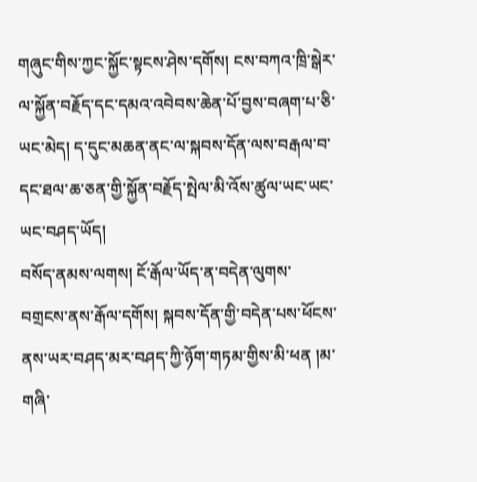གཞུང་གིས་ཀྱང་སྐྱོང་སྟངས་ཤེས་དགོས། ངས་བཀའ་ཁྲི་སྒེར་ལ་སྐྱོན་བརྗོད་དང་དམའ་འབེབས་ཆེན་པོ་བྱས་བཞག་པ་ཅི་ཡང་མེད། ད་དུང་མཆན་ནང་ལ་སྐབས་དོན་ལས་བརྒལ་བ་དང་ཐལ་ཆ་ཅན་གྱི་སྐྱོན་བརྗོད་སྤེལ་མི་འོས་ཚུལ་ཡང་ཡང་ཡང་བཤད་ཡོད།
བསོད་ནམས་ལགས། ངོ་རྒོལ་ཡོད་ན་བདེན་ལུགས་བགྲངས་ནས་རྒོལ་དགོས། སྐབས་དོན་གྱི་བདེན་པས་ཕོངས་ནས་ཡར་བཤད་མར་བཤད་ཀྱི་ཉོག་གཏམ་གྱིས་མི་ཕན །མ་གཞི་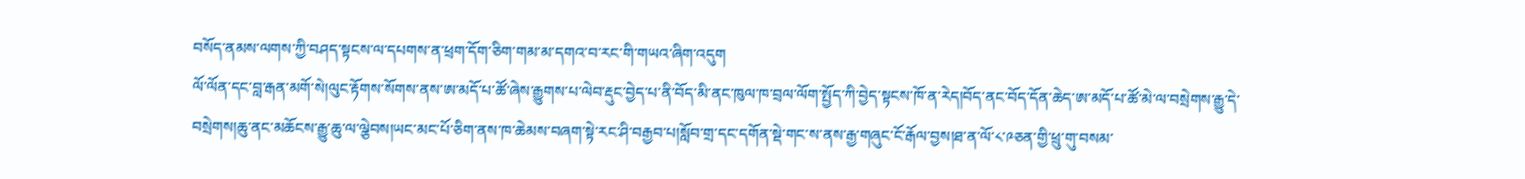བསོད་ནམས་ལགས་ཀྱི་བཤད་སྟངས་ལ་དཔགས་ན་ཕྲག་དོག་ཅིག་གམ་མ་དགའ་བ་རང་གི་གཡའ་ཞིག་འདུག
ལོ་ལོན་དང་བླ་རྒན་མགོ་སེ།ལུང་རྟོགས་སོགས་ནས་ཨ་མདོ་པ་ཚོ་ཞེས་རྒྱུགས་པ་ལེབ་རྡུང་བྱེད་པ་ནི་བོད་མི་ནང་ཁུལ་ཁ་བྲལ་ལོག་སྤྱོད་ཀི་བྱེད་སྟངས་ཁོ་ན་རེད།བོད་ནང་བོད་དོན་ཆེད་ཨ་མདོ་པ་ཚོ་མེ་ལ་བསྲེགས་རྒྱུ་དེ་བསྲེགས།ཆུ་ནང་མཆོངས་རྒྱུ་ཆུ་ལ་ལྕེབས།ཡང་མང་པོ་ཅིག་ནས་ཁ་ཆེམས་བཞག་སྟེ་རང་ཤི་བརྒྱབ་པ།སློབ་གྲ་དང་དགོན་སྡེ་གང་ས་ནས་རྒྱ་གཞུང་ངོ་རྒོལ་བྱས།ཐ་ན་ལོ་༨་༩ཅན་གྱི་ཕྲུ་གུ་བསམ་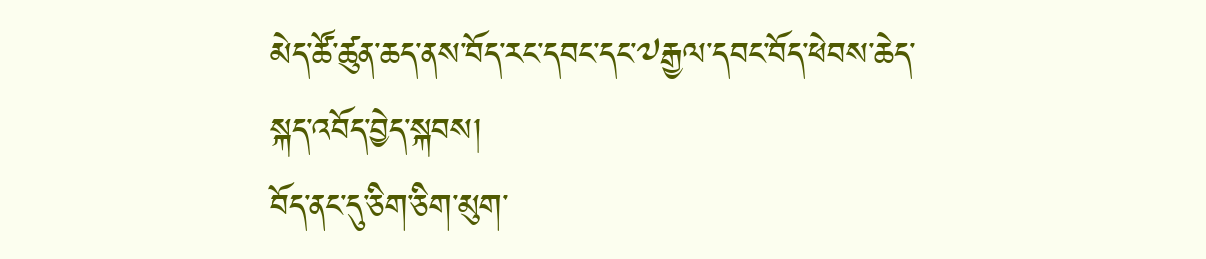མེད་ཚོ་ཚུན་ཆད་ནས་བོད་རང་དབང་དང་༧རྒྱལ་དབང་བོད་ཕེབས་ཆེད་སྐད་འབོད་བྱེད་སྐབས།
བོད་ནང་དུ་ཅིག་ཅིག་མུག་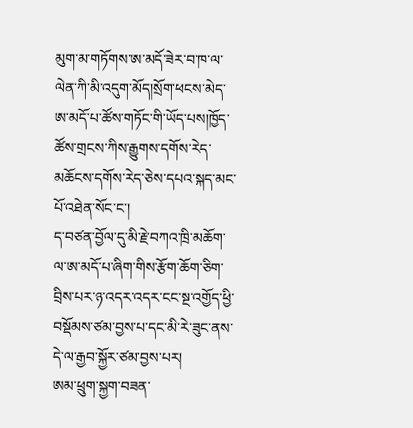མུག་མ་གཏོགས་ཨ་མདོ་ཟེར་བ་ཁ་ལ་ལེན་ཀི་མི་འདུག་མོད།སྲོག་ཕངས་མེད་ཨ་མདོ་པ་ཚོས་གཏོང་གི་ཡོད་པས།ཁྱོད་ཚོས་གྲངས་ཀིས་རྒྱུགས་དགོས་རེད་མཆོངས་དགོས་རེད་ཅེས་དཔའ་སྐད་མང་པོ་འཐེན་སོང་ང་།
ད་བཙན་བྱོལ་དུ་མི་རྗེ་བཀའ་ཁྲི་མཆོག་ལ་ཨ་མདོ་པ་ཞིག་གིས་རྩོག་ཆོག་ཅིག་བྲིས་པར་ཉ་འདར་འདར་ངང་སྔ་འགྱོད་ཕྱི་བསྡོམས་ཙམ་བྱས་པ་དང་མི་རེ་ཟུང་ནས་དེ་ལ་རྒྱབ་སྐྱོར་ཙམ་བྱས་པར།
ཨམ་ཕྲུག་སྐྱག་བཟན་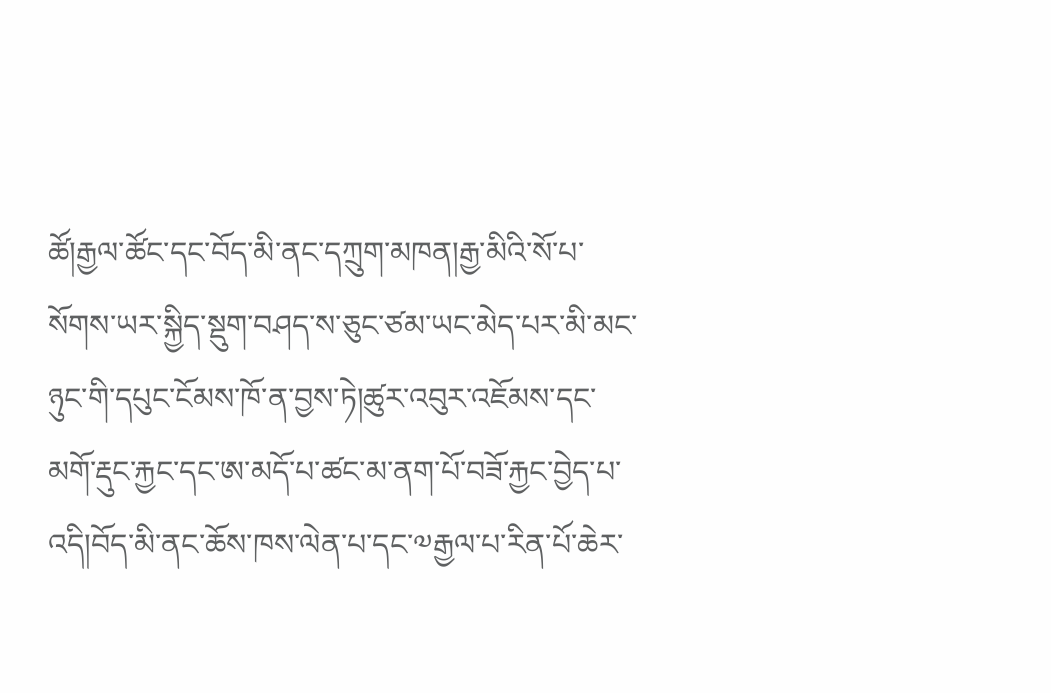ཚོ།རྒྱལ་ཚོང་དང་བོད་མི་ནང་དཀྲུག་མཁན།རྒྱ་མིའི་སོ་པ་སོགས་ཡར་སྐྱིད་སྡུག་བཤད་ས་ཅུང་ཙམ་ཡང་མེད་པར་མི་མང་ཉུང་གི་དཔུང་ངོམས་ཁོ་ན་བྱས་ཏེ།ཚུར་འབུར་འཇོམས་དང་མགོ་རྡུང་རྐྱང་དང་ཨ་མདོ་པ་ཚང་མ་ནག་པོ་བཟོ་རྐྱང་བྱེད་པ་འདི།བོད་མི་ནང་ཆོས་ཁས་ལེན་པ་དང་༧རྒྱལ་པ་རིན་པོ་ཆེར་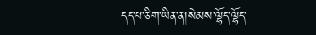དད་པ་ཅིག་ཡིན་ན།སེམས་ལྷོད་ལྷོད་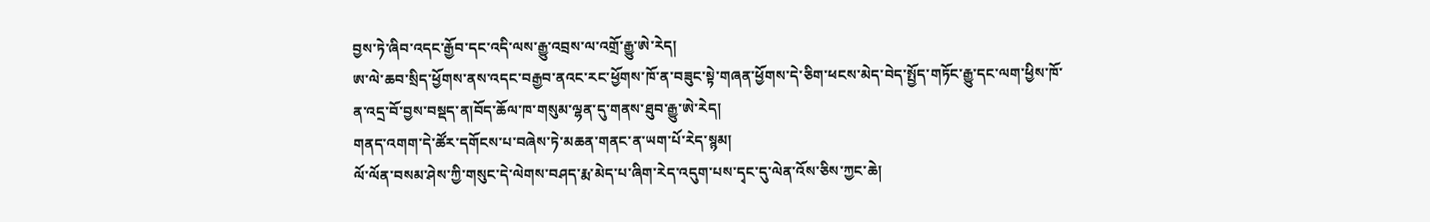བྱས་ཏེ་ཞིབ་འདང་རྒྱོབ་དང་འདི་ལས་རྒྱུ་འབྲས་ལ་འགྲོ་རྒྱུ་ཨེ་རེད།
ཨ་ལེ་ཆབ་སྲིད་ཕྱོགས་ནས་འདང་བརྒྱབ་ནའང་རང་ཕྱོགས་ཁོ་ན་བཟུང་སྟེ་གཞན་ཕྱོགས་དེ་ཅིག་ཕངས་མེད་བེད་སྤྱོད་གཏོང་རྒྱུ་དང་ལག་ཕྱིས་ཁོ་ན་འདྲ་བོ་བྱས་བསྡད་ན།བོད་ཆོལ་ཁ་གསུམ་ལྷན་དུ་གནས་ཐུབ་རྒྱུ་ཨེ་རེད།
གནད་འགག་དེ་ཚོར་དགོངས་པ་བཞེས་ཏེ་མཆན་གནང་ན་ཡག་པོ་རེད་སྙམ།
ལོ་ལོན་བསམ་ཤེས་ཀྱི་གསུང་དེ་ལེགས་བཤད་རྨ་མེད་པ་ཞིག་རེད་འདུག་པས་དྭང་དུ་ལེན་འོས་ཅིས་ཀྱང་ཆེ།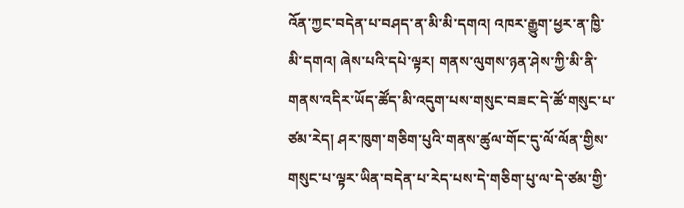འོན་ཀྱང་བདེན་པ་བཤད་ན་མི་མི་དགའ། འཁར་རྒྱུག་ཕྱར་ན་ཁྱི་མི་དགའ། ཞེས་པའི་དཔེ་ལྟར། གནས་ལུགས་ཉན་ཤེས་ཀྱི་མི་ནི་གནས་འདིར་ཡོད་ཚོད་མི་འདུག་པས་གསུང་བཟང་དེ་ཚོ་གསུང་པ་ཙམ་རེད། ཤར་ཁུག་གཅིག་པུའི་གནས་ཚུལ་གོང་དུ་ལོ་ལོན་གྱིས་གསུང་པ་ལྟར་ཡིན་བདེན་པ་རེད་པས་དེ་གཅིག་པུ་ལ་དེ་ཙམ་གྱི་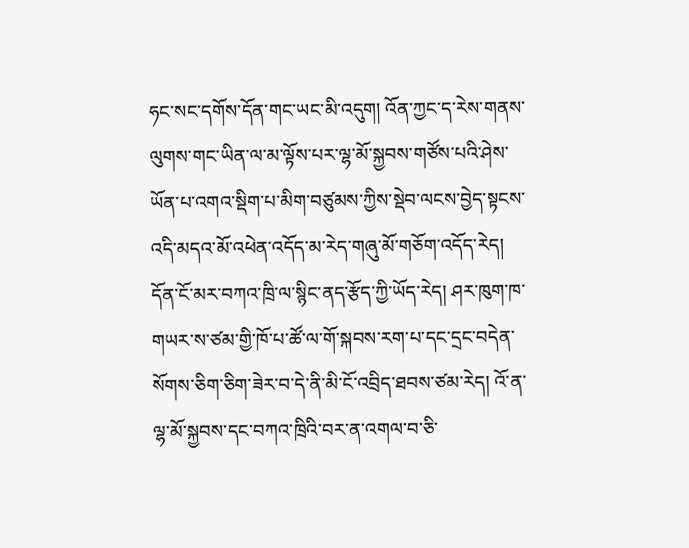ཧང་སང་དགོས་དོན་གང་ཡང་མི་འདུག། འོན་ཀྱང་ད་རེས་གནས་ལུགས་གང་ཡིན་ལ་མ་ལྟོས་པར་ལྷ་མོ་སྐྱབས་གཙོས་པའི་ཤེས་ཡོན་པ་འགའ་སྡིག་པ་མིག་བཙུམས་ཀྱིས་སྡེབ་ལངས་བྱེད་སྟངས་འདི་མདའ་མོ་འཕེན་འདོད་མ་རེད་གཞུ་མོ་གཅོག་འདོད་རེད། དོན་ངོ་མར་བཀའ་ཁྲི་ལ་སྙིང་ནད་རྩོད་ཀྱི་ཡོད་རེད། ཤར་ཁུག་ཁ་གཡར་ས་ཙམ་གྱི་ཁོ་པ་ཚོ་ལ་གོ་སྐབས་རག་པ་དང་དྲང་བདེན་སོགས་ཅིག་ཅིག་ཟེར་བ་དེ་ནི་མི་ངོ་འབྲིད་ཐབས་ཙམ་རེད། འོ་ན་ལྷ་མོ་སྐྱབས་དང་བཀའ་ཁྲིའི་བར་ན་འགལ་བ་ཅི་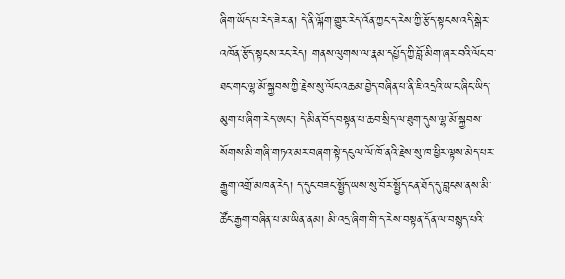ཞིག་ཡོད་པ་རེད་ཟེར་ན། དེ་ནི་ལྐོག་གྱུར་རེད་འོན་ཀྱང་ད་རེས་ཀྱི་རྩོད་སྟངས་འདི་སྒེར་འཁོན་རྩོད་སྟངས་རང་རེད། གནས་ལུགས་ལ་རྣམ་དཔྱོད་ཀྱི་བློ་མིག་ཞར་བའི་ལོང་བ་ཐང་གང་ལྷ་མོ་སྐྱབས་ཀྱི་རྗེས་སུ་ལོང་འཆམ་བྱེད་བཞིན་པ་ནི་ཇི་འདྲའི་ཡ་ང་ཞིང་ཡིད་མུག་པ་ཞིག་རེད་ཨང་། དེ་མིན་བོད་བསྟན་པ་ཆབ་སྲིད་ལ་ཐུག་དུས་ལྷ་མོ་སྐྱབས་སོགས་མི་གཞི་གཏའ་མར་བཞག་སྟེ་དངུལ་ལོ་ཁོ་ནའི་རྗེས་སུ་ཁ་ཕྱིར་ལྟས་མེད་པར་རྒྱུག་འགྲོ་མཁན་རེད། ད་དུང་བཟང་སྤྱོད་ཡས་སུ་བོར་སྤྱོད་ངན་ཐོད་དུ་བླངས་ནས་མི་ཚོང་རྒྱག་བཞིན་པ་མ་ཡིན་ནམ། མི་འདྲ་ཞིག་གི་ད་རེས་བསྟན་དོན་ལ་བསྙད་པའི་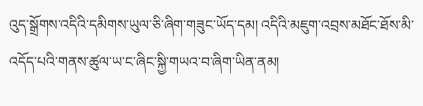འུད་སྒྲོགས་འདིའི་དམིགས་ཡུལ་ཅི་ཞིག་གཟུང་ཡོད་དམ། འདིའི་མཇུག་འབྲས་མཐོང་ཐོས་མི་འདོད་པའི་གནས་ཚུལ་ཡ་ང་ཞིང་སྐྱི་གཡའ་བ་ཞིག་ཡིན་ནམ།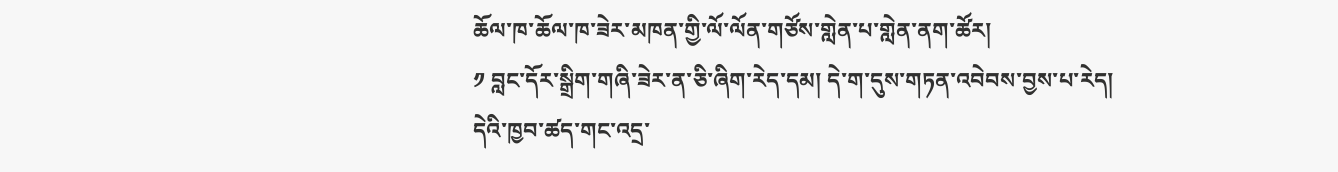ཆོལ་ཁ་ཆོལ་ཁ་ཟེར་མཁན་གྱི་ལོ་ལོན་གཙོས་གླེན་པ་གླེན་ནག་ཚོར།
༡ བླང་དོར་སྒྲིག་གཞི་ཟེར་ན་ཅི་ཞིག་རེད་དམ། དེ་ག་དུས་གཏན་འབེབས་བྱས་པ་རེད། དེའི་ཁྱབ་ཚད་གང་འདྲ་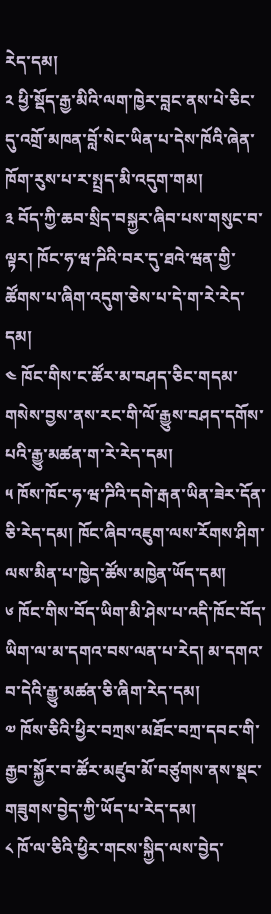རེད་དམ།
༢ ཕྱི་སྡོད་རྒྱ་མིའི་ལག་ཁྱེར་བླང་ནས་པེ་ཅིང་དུ་འགྲོ་མཁན་བློ་སེང་ཡིན་པ་དེས་ཁོའི་ཞེན་ཁོག་རུས་པ་ར་སྤྲད་མི་འདུག་གམ།
༣ བོད་ཀྱི་ཆབ་སྲིད་བསྐྱར་ཞིབ་པས་གསུང་བ་ལྟར། ཁོང་ཧ་ཝ་ཌིའི་བར་དུ་ཐའེ་ཝན་གྱི་ཚོགས་པ་ཞིག་འདུག་ཅེས་པ་དེ་ག་རེ་རེད་དམ།
༤ ཁོང་གིས་ང་ཚོར་མ་བཤད་ཅིང་གདམ་གསེས་བྱས་ནས་རང་གི་ལོ་རྒྱུས་བཤད་དགོས་པའི་རྒྱུ་མཚན་ག་རེ་རེད་དམ།
༥ ཁོས་ཁོང་ཧ་ཝ་ཌིའི་དགེ་རྒན་ཡིན་ཟེར་དོན་ཅི་རེད་དམ། ཁོང་ཞིབ་འཇུག་ལས་རོགས་ཤིག་ལས་མིན་པ་ཁྱེད་ཚོས་མཁྱེན་ཡོད་དམ།
༦ ཁོང་གིས་བོད་ཡིག་མི་ཤེས་པ་འདི་ཁོང་བོད་ཡིག་ལ་མ་དགའ་བས་ལན་པ་རེད། མ་དགའ་བ་དེའི་རྒྱུ་མཚན་ཅི་ཞིག་རེད་དམ།
༧ ཁོས་ཅིའི་ཕྱིར་བཀྲས་མཐོང་བཀྲ་དབང་གི་རྒྱབ་སྐྱོར་བ་ཚོར་མཛུབ་མོ་བཙུགས་ནས་སྡང་གཟུགས་བྱེད་ཀྱི་ཡོད་པ་རེད་དམ།
༨ ཁོ་ལ་ཅིའི་ཕྱིར་གངས་སྐྱིད་ལས་བྱེད་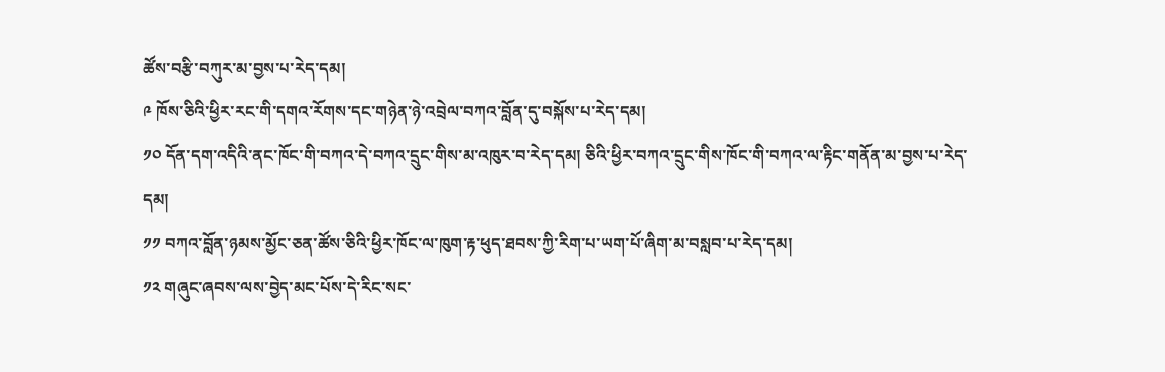ཚོས་བརྩི་བཀུར་མ་བྱས་པ་རེད་དམ།
༩ ཁོས་ཅིའི་ཕྱིར་རང་གི་དགའ་རོགས་དང་གཉེན་ཉེ་འབྲེལ་བཀའ་བློན་དུ་བསྐོས་པ་རེད་དམ།
༡༠ དོན་དག་འདིའི་ནང་ཁོང་གི་བཀའ་དེ་བཀའ་དྲུང་གིས་མ་འཁུར་བ་རེད་དམ། ཅིའི་ཕྱིར་བཀའ་དྲུང་གིས་ཁོང་གི་བཀའ་ལ་རྟིང་གནོན་མ་བྱས་པ་རེད་དམ།
༡༡ བཀའ་བློན་ཉམས་མྱོང་ཅན་ཚོས་ཅིའི་ཕྱིར་ཁོང་ལ་ཁུག་རྟ་ཕུད་ཐབས་ཀྱི་རིག་པ་ཡག་པོ་ཞིག་མ་བསླབ་པ་རེད་དམ།
༡༢ གཞུང་ཞབས་ལས་བྱེད་མང་པོས་དེ་རིང་སང་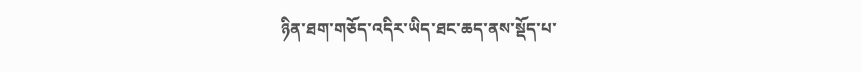ཉིན་ཐག་གཅོད་འདིར་ཡིད་ཐང་ཆད་ནས་སྡོད་པ་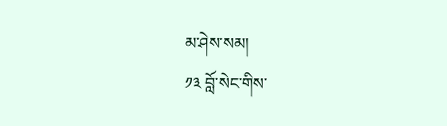མ་ཤེས་སམ།
༡༣ བློ་སེང་གིས་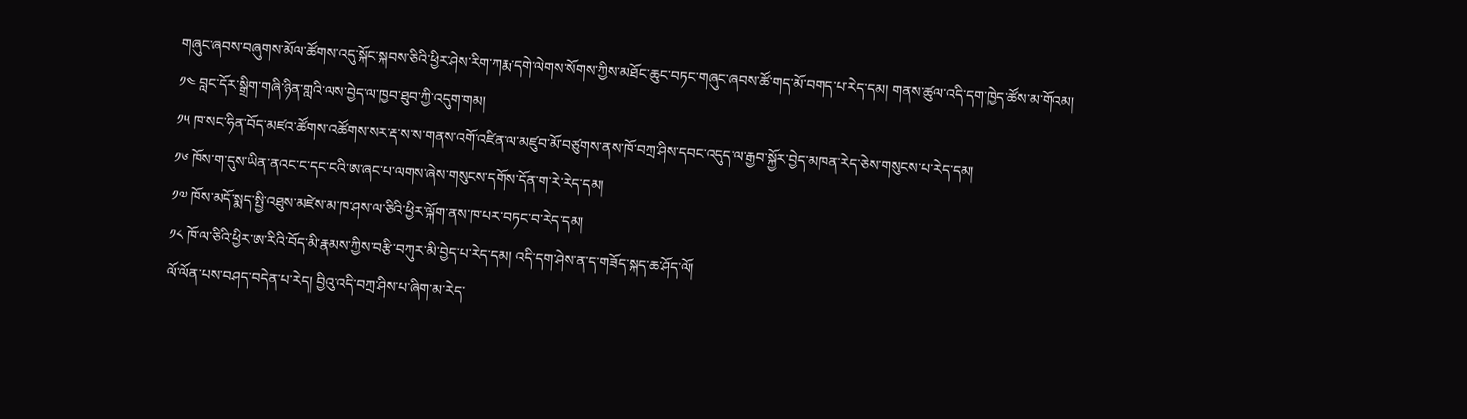གཞུང་ཞབས་བཞུགས་མོལ་ཚོགས་འདུ་སྐོང་སྐབས་ཅིའི་ཕྱིར་ཤེས་རིག་ཀརྨ་དགེ་ལེགས་སོགས་ཀྱིས་མཐོང་ཆུང་བཏང་གཞུང་ཞབས་ཚོ་གད་མོ་བགད་པ་རེད་དམ། གནས་ཚུལ་འདི་དག་ཁྱེད་ཚོས་མ་གོའམ།
༡༤ བླང་དོར་སྒྲིག་གཞི་ཉིན་གླའི་ལས་བྱེད་ལ་ཁྱབ་ཐུབ་ཀྱི་འདུག་གམ།
༡༥ ཁ་སང་ཧིན་བོད་མཛའ་ཚོགས་འཚོགས་སར་རྡ་ས་ས་གནས་འགོ་འཛིན་ལ་མཛུབ་མོ་བཙུགས་ནས་ཁོ་བཀྲ་ཤིས་དབང་འདུད་ལ་རྒྱབ་སྐྱོར་བྱེད་མཁན་རེད་ཅེས་གསུངས་པ་རེད་དམ།
༡༦ ཁོས་ག་དུས་ཡིན་ནའང་ང་དང་ངའི་ཨ་ཞང་པ་ལགས་ཞེས་གསུངས་དགོས་དོན་ག་རེ་རེད་དམ།
༡༧ ཁོས་མདོ་སྨད་སྤྱི་འཐུས་མཛེས་མ་ཁ་ཤས་ལ་ཅིའི་ཕྱིར་ལྐོག་ནས་ཁ་པར་བཏང་བ་རེད་དམ།
༡༨ ཁོ་ལ་ཅིའི་ཕྱིར་ཨ་རིའི་བོད་མི་རྣམས་ཀྱིས་བརྩི་བཀུར་མི་བྱེད་པ་རེད་དམ། འདི་དག་ཤེས་ན་ད་གཟོད་སྐད་ཆ་ཤོད་ལོ།
ལོ་ལོན་པས་བཤད་བདེན་པ་རེད། བྱིའུ་འདི་བཀྲ་ཤིས་པ་ཞིག་མ་རེད་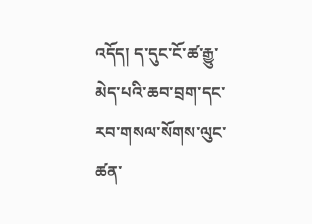འདོད། ད་དུང་ངོ་ཚ་རྒྱུ་མེད་པའི་ཆབ་བྲག་དང་རབ་གསལ་སོགས་ལུང་ཚན་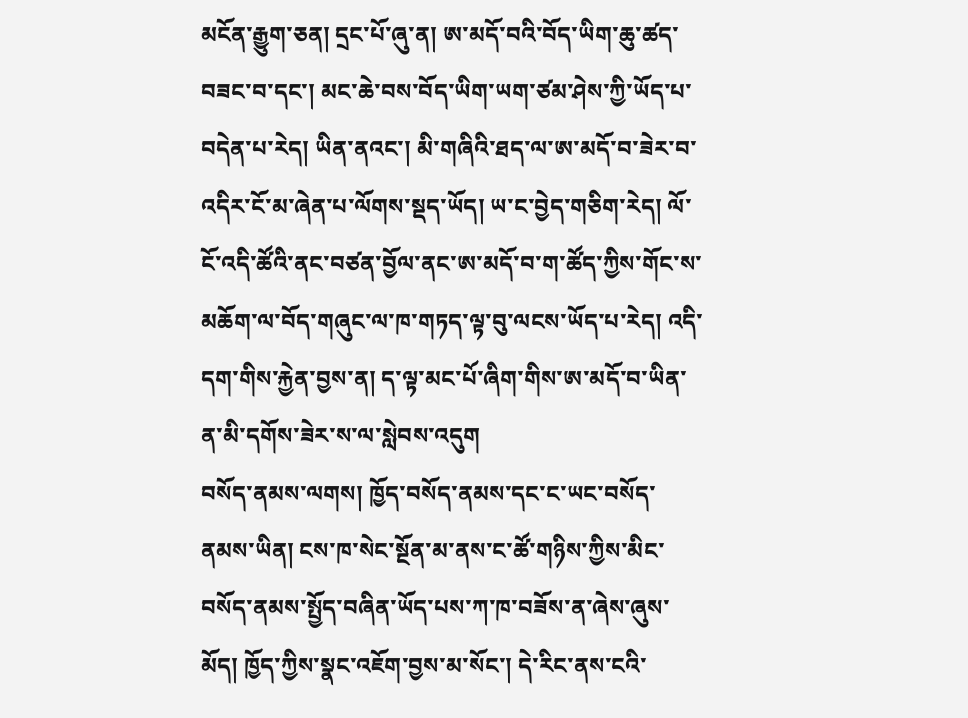མངོན་རྒྱུག་ཅན། དྲང་པོ་ཞུ་ན། ཨ་མདོ་བའི་བོད་ཡིག་ཆུ་ཚད་བཟང་བ་དང་། མང་ཆེ་བས་བོད་ཡིག་ཡག་ཙམ་ཤེས་ཀྱི་ཡོད་པ་བདེན་པ་རེད། ཡིན་ནའང་། མི་གཞིའི་ཐད་ལ་ཨ་མདོ་བ་ཟེར་བ་འདིར་ངོ་མ་ཞེན་པ་ལོགས་སྡད་ཡོད། ཡ་ང་བྱེད་གཅིག་རེད། ལོ་ངོ་འདི་ཚོའི་ནང་བཙན་བྱོལ་ནང་ཨ་མདོ་བ་ག་ཚོད་ཀྱིས་གོང་ས་མཆོག་ལ་བོད་གཞུང་ལ་ཁ་གཏད་ལྟ་བུ་ལངས་ཡོད་པ་རེད། འདི་དག་གིས་རྐྱེན་བྱས་ན། ད་ལྟ་མང་པོ་ཞིག་གིས་ཨ་མདོ་བ་ཡིན་ན་མི་དགོས་ཟེར་ས་ལ་སླེབས་འདུག
བསོད་ནམས་ལགས། ཁྱོད་བསོད་ནམས་དང་ང་ཡང་བསོད་ནམས་ཡིན། ངས་ཁ་སེང་སྔོན་མ་ནས་ང་ཚོ་གཉིས་ཀྱིས་མིང་བསོད་ནམས་སྤྱོད་བཞིན་ཡོད་པས་ཀ་ཁ་བཟོས་ན་ཞེས་ཞུས་མོད། ཁྱོད་ཀྱིས་སྣང་འཇོག་བྱས་མ་སོང་། དེ་རིང་ནས་ངའི་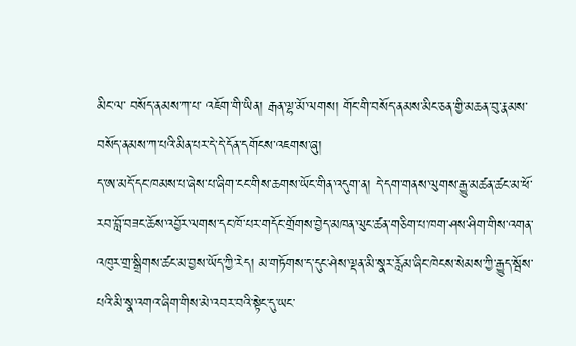མིང་ལ་ བསོད་ནམས་ཀ་པ་ འཇོག་གི་ཡིན། རྒན་ལྷ་མོ་ལགས། གོང་གི་བསོད་ནམས་མིང་ཅན་གྱི་མཆན་བུ་རྣམས་བསོད་ནམས་ཀ་པའི་མིན་པར་དེ་དེ་དོན་དགོངས་འཇགས་ཞུ།
ད་ཨ་མདོ་དང་ཁམས་པ་ཞེས་པ་ཞིག་ངང་གིས་ཆགས་ཡོང་གིན་འདུག་ན། དེ་དག་གནས་ལུགས་རྒྱུ་མཚན་ཚང་མ་ཕོ་རབ་བློ་བཟང་ཆོས་འབྱོར་ལགས་དང་ཁོ་པར་གདོང་གྲོགས་བྱེད་མཁན་ལུང་ཚན་གཅིག་པ་ཁག་ཤས་ཤིག་གིས་འགན་འཁུར་གྲ་སྒྲིགས་ཚང་མ་བྱས་ཡོད་ཀྱི་རེད། མ་གཏོགས་ད་དུང་ཤེས་ལྡན་མི་སྣར་རློམ་ཞིང་ཁེངས་སེམས་ཀྱི་རྒྱུད་སྦོས་པའི་མི་སྣ་འགའ་ཞིག་གིས་མེ་འབར་བའི་སྟེང་དུ་ཡང་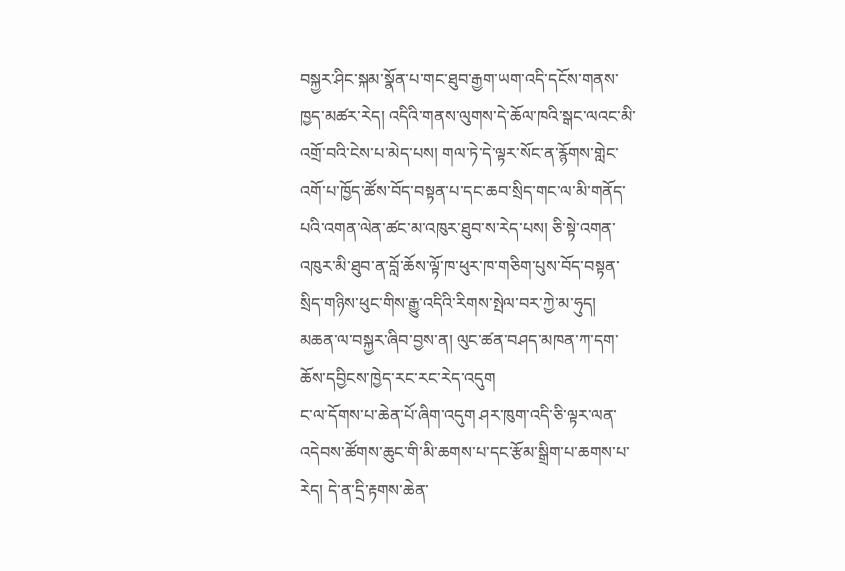བསྐྱར་ཤིང་སྐམ་སྣོན་པ་གང་ཐུབ་རྒྱག་ཡག་འདི་དངོས་གནས་ཁྱད་མཚར་རེད། འདིའི་གནས་ལུགས་དེ་ཆོལ་ཁའི་སྒང་ལའང་མི་འགྲོ་བའི་ངེས་པ་མེད་པས། གལ་ཏེ་དེ་ལྟར་སོང་ན་རྙོགས་གླེང་འགོ་པ་ཁྱོད་ཚོས་བོད་བསྟན་པ་དང་ཆབ་སྲིད་གང་ལ་མི་གནོད་པའི་འགན་ལེན་ཚང་མ་འཁུར་ཐུབ་ས་རེད་པས། ཅི་སྟེ་འགན་འཁུར་མི་ཐུབ་ན་བློ་ཆོས་ལྟོ་ཁ་ཕུར་ཁ་གཅིག་པུས་བོད་བསྟན་སྲིད་གཉིས་ཕུང་གིས་རྒྱུ་འདིའི་རིགས་སྤེལ་བར་ཀྱེ་མ་ཧུད།
མཆན་ལ་བསྐྱར་ཞིབ་བྱས་ན། ལུང་ཚན་བཤད་མཁན་ཀ་དག་ཆོས་དབྱིངས་ཁྱེད་རང་རང་རེད་འདུག
ང་ལ་དོགས་པ་ཆེན་པོ་ཞིག་འདུག ཤར་ཁུག་འདི་ཅི་ལྟར་ལན་འདེབས་ཚོགས་ཆུང་གི་མི་ཆགས་པ་དང་རྩོམ་སྒྲིག་པ་ཆགས་པ་རེད། དེ་ན་དྲི་རྟགས་ཆེན་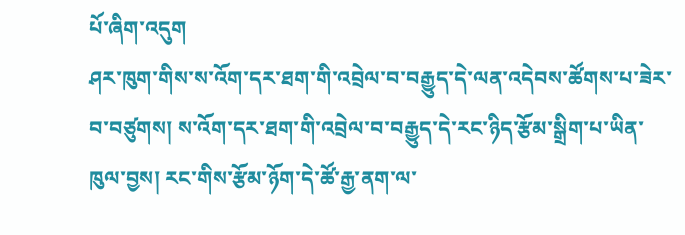པོ་ཞིག་འདུག
ཤར་ཁུག་གིས་ས་འོག་དར་ཐག་གི་འབྲེལ་བ་བརྒྱུད་དེ་ལན་འདེབས་ཚོགས་པ་ཟེར་བ་བཙུགས། ས་འོག་དར་ཐག་གི་འབྲེལ་བ་བརྒྱུད་དེ་རང་ཉིད་རྩོམ་སྒྲིག་པ་ཡིན་ཁུལ་བྱས། རང་གིས་རྩོམ་ཉོག་དེ་ཚོ་རྒྱ་ནག་ལ་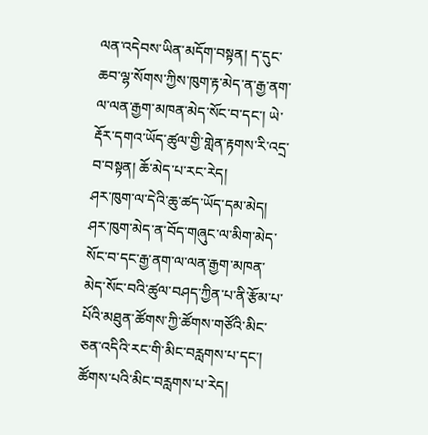ལན་འདེབས་ཡིན་མདོག་བསྟན། ད་དུང་ཆབ་ལྷ་སོགས་ཀྱིས་ཁུག་རྟ་མེད་ན་རྒྱ་ནག་ལ་ལན་རྒྱག་མཁན་མེད་སོང་བ་དང་། ཡེ་རྡོར་དགའ་ཡོད་ཚུལ་གྱི་གླེན་རྟགས་རི་འདྲ་བ་བསྟན། ཆོ་མེད་པ་རང་རེད།
ཤར་ཁུག་ལ་དེའི་ཆུ་ཚད་ཡོད་དམ་མེད། ཤར་ཁུག་མེད་ན་བོད་གཞུང་ལ་མིག་མེད་སོང་བ་དང་རྒྱ་ནག་ལ་ལན་རྒྱག་མཁན་མེད་སོང་བའི་ཚུལ་བཤད་ཀྱིན་པ་ནི་རྩོམ་པ་པོའི་མཐུན་ཚོགས་ཀྱི་ཚོགས་གཙོའི་མིང་ཅན་འདིའི་རང་གི་མིང་བརླགས་པ་དང་། ཚོགས་པའི་མིང་བརླགས་པ་རེད།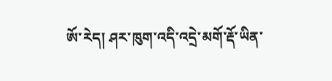ཨོ་རེད། ཤར་ཁུག་འདི་འདྲེ་མགོ་རྡོ་ཡིན་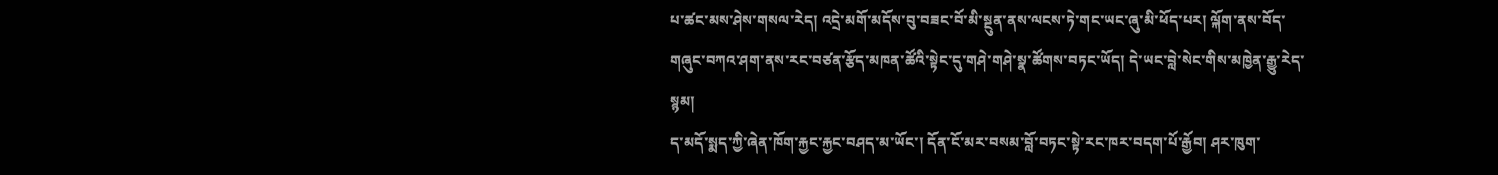པ་ཚང་མས་ཤེས་གསལ་རེད། འདྲེ་མགོ་མདོས་བུ་བཟང་བོ་མི་སྔུན་ནས་ལངས་ཏེ་གང་ཡང་ཞུ་མི་ཕོད་པར། ལྐོག་ནས་བོད་གཞུང་བཀའ་ཤག་ནས་རང་བཙན་རྩོད་མཁན་ཚོའི་སྟེང་དུ་གཤེ་གཤེ་སྣ་ཚོགས་བཏང་ཡོད། དེ་ཡང་བླེ་སེང་གིས་མཁྱེན་རྒྱུ་རེད་སྙམ།
ད་མདོ་སྨད་ཀྱི་ཞེན་ཁོག་རྐྱང་རྐྱང་བཤད་མ་ཡོང་། དོན་ངོ་མར་བསམ་བློ་བཏང་སྟེ་རང་ཁར་བདག་པོ་རྒྱོབ། ཤར་ཁུག་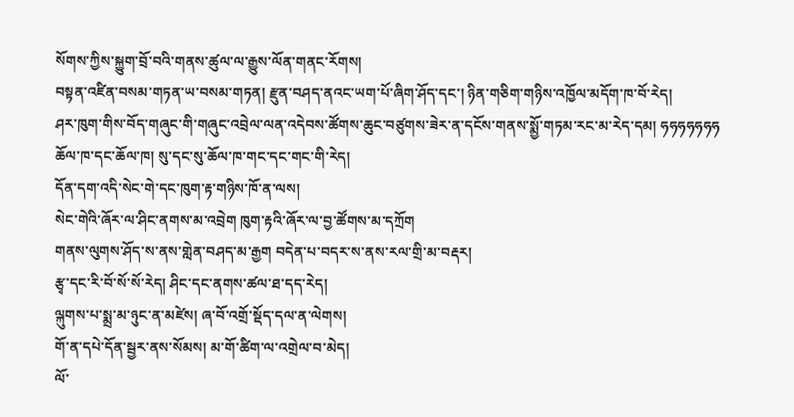སོགས་ཀྱིས་སྐྱུག་བྲོ་བའི་གནས་ཚུལ་ལ་རྒྱུས་ལོན་གནང་རོགས།
བསྟན་འཛིན་བསམ་གཏན་ཡ་བསམ་གཏན། རྫུན་བཤད་ནའང་ཡག་པོ་ཞིག་ཤོད་དང་། ཉིན་གཅིག་གཉིས་འཁྱོལ་མདོག་ཁ་བོ་རེད།
ཤར་ཁུག་གིས་བོད་གཞུང་གི་གཞུང་འབྲེལ་ལན་འདེབས་ཚོགས་ཆུང་བཙུགས་ཟེར་ན་དངོས་གནས་སྨྱོ་གཏམ་རང་མ་རེད་དམ། ཧཧཧཧཧཧཧ
ཆོལ་ཁ་དང་ཆོལ་ཁ། སུ་དང་སུ་ཆོལ་ཁ་གང་དང་གང་གི་རེད།
དོན་དག་འདི་སེང་གེ་དང་ཁུག་རྟ་གཉིས་ཁོ་ན་ལས།
སེང་གེའི་ཞོར་ལ་ཤིང་ནགས་མ་འབྲེག ཁུག་རྟའི་ཞོར་ལ་བྱ་ཚོགས་མ་དཀྲོག
གནས་ལུགས་ཤོད་ས་ནས་གླེན་བཤད་མ་རྒྱག བདེན་པ་བདར་ས་ནས་རལ་གྲི་མ་བརྡར།
རྩྭ་དང་རི་བོ་སོ་སོ་རེད། ཤིང་དང་ནགས་ཚལ་ཐ་དད་རེད།
ལྐུགས་པ་སྨྲ་མ་ཉུང་ན་མཛེས། ཞ་བོ་འགྲོ་སྡོད་དལ་ན་ལེགས།
གོ་ན་དཔེ་དོན་སྦྱར་ནས་སོམས། མ་གོ་ཚིག་ལ་འགྲེལ་བ་མེད།
ལོ་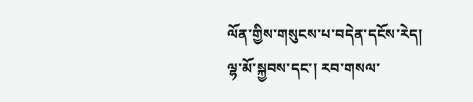ལོན་གྱིས་གསུངས་པ་བདེན་དངོས་རེད། ལྷ་མོ་སྐྱབས་དང་། རབ་གསལ་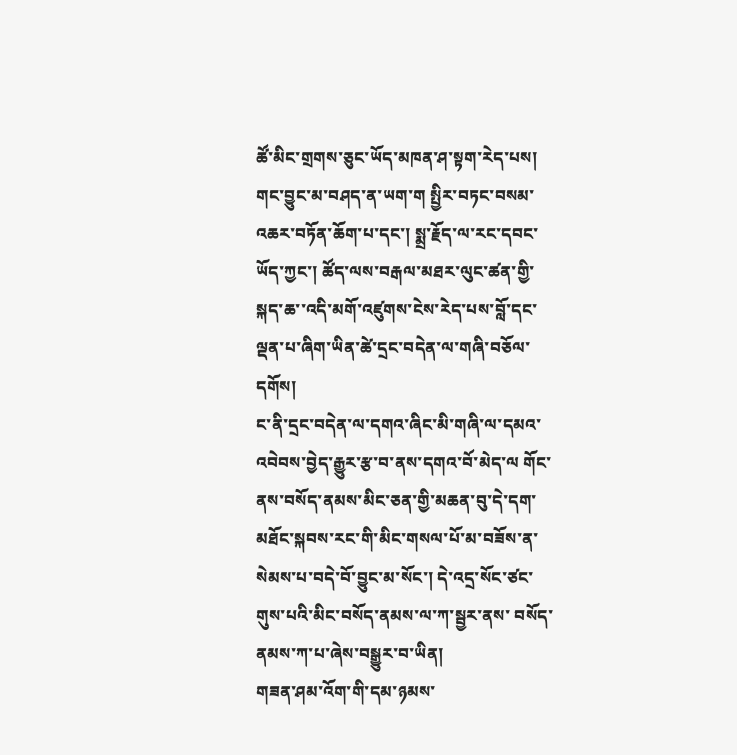ཚོ་མིང་གྲགས་ཅུང་ཡོད་མཁན་ཤ་སྟག་རེད་པས། གང་བྱུང་མ་བཤད་ན་ཡག་ག སྤྱིར་བཏང་བསམ་འཆར་བཏོན་ཆོག་པ་དང་། སྨྲ་རྗོད་ལ་རང་དབང་ཡོད་ཀྱང་། ཚོད་ལས་བརྒལ་མཐར་ལུང་ཚན་གྱི་སྐད་ཆ་་འདི་མགོ་འཛུགས་ངེས་རེད་པས་བློ་དང་ལྡན་པ་ཞིག་ཡིན་ཚེ་དྲང་བདེན་ལ་གཞི་བཅོལ་དགོས།
ང་ནི་དྲང་བདེན་ལ་དགའ་ཞིང་མི་གཞི་ལ་དམའ་འབེབས་བྱེད་རྒྱུར་རྩ་བ་ནས་དགའ་བོ་མེད་ལ གོང་ནས་བསོད་ནམས་མིང་ཅན་གྱི་མཆན་བུ་དེ་དག་མཐོང་སྐབས་རང་གི་མིང་གསལ་པོ་མ་བཟོས་ན་སེམས་པ་བདེ་བོ་བྱུང་མ་སོང་། དེ་འདྲ་སོང་ཙང་གུས་པའི་མིང་བསོད་ནམས་ལ་ཀ་སྦྱར་ནས་ བསོད་ནམས་ཀ་པ་ཞེས་བསྒྱུར་བ་ཡིན།
གཟན་ཤམ་འོག་གི་དམ་ཉམས་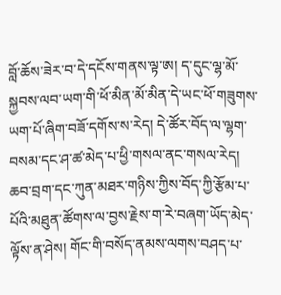བློ་ཆོས་ཟེར་བ་དེ་དངོས་གནས་ལྟ་ཨ། ད་དུང་ལྷ་མོ་སྐྱབས་ལབ་ཡག་གི་ཕོ་མིན་མོ་མིན་དེ་ཡང་ཕོ་གཟུགས་ཡག་པོ་ཞིག་བཟོ་དགོས་ས་རེད། དེ་ཚོར་བོད་ལ་ལྷག་བསམ་དང་ཤ་ཚ་མེད་པ་ཕྱི་གསལ་ནང་གསལ་རེད།
ཆབ་བྲག་དང་ཀུན་མཐར་གཉིས་ཀྱིས་བོད་ཀྱི་རྩོམ་པ་པོའི་མཐུན་ཚོགས་ལ་བྱས་རྗེས་ག་རེ་བཞག་ཡོད་མེད་ལྟོས་ན་ཤེས། གོང་གི་བསོད་ནམས་ལགས་བཤད་པ་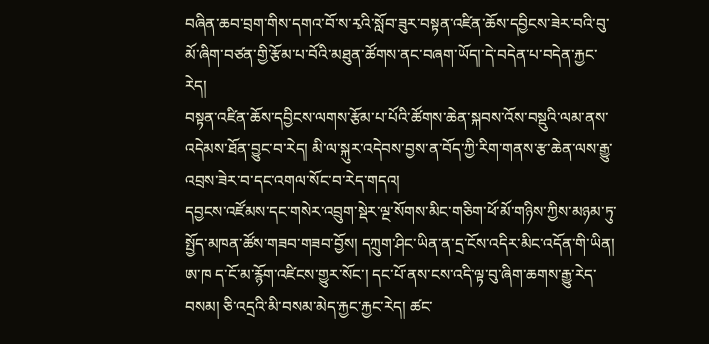བཞིན་ཆབ་བྲག་གིས་དགའ་བོ་ས་རྭའི་སློབ་ཟུར་བསྟན་འཛིན་ཆོས་དབྱིངས་ཟེར་བའི་བུ་མོ་ཞིག་བཙན་གྱི་རྩོམ་པ་བོའི་མཐུན་ཚོགས་ནང་བཞག་ཡོད།་དེ་བདེན་པ་བདེན་རྐྱང་རེད།
བསྟན་འཛིན་ཆོས་དབྱིངས་ལགས་རྩོམ་པ་པོའི་ཚོགས་ཆེན་སྐབས་འོས་བསྡུའི་ལམ་ནས་འདེམས་ཐོན་བྱུང་བ་རེད། མི་ལ་སྐུར་འདེབས་བྱས་ན་བོད་ཀྱི་རིག་གནས་རྩ་ཆེན་ལས་རྒྱུ་འབྲས་ཟེར་བ་དང་འགལ་སོང་བ་རེད་གདའ།
དབྱངས་འཛོམས་དང་གསེར་འབྲུག་སྡེར་ལྔ་སོགས་མིང་གཅིག་ཕོ་མོ་གཉིས་ཀྱིས་མཉམ་ཏུ་སྤྱོད་མཁན་ཚོས་གཟབ་གཟབ་བྱོས། དཀྲུག་ཤིང་ཡིན་ན་དྲ་ངོས་འདིར་མིང་འདོན་གི་ཡིན།
ཨ་ཁ ད་ངོ་མ་རྙོག་འཛིངས་གྱུར་སོང་། དང་པོ་ནས་ངས་འདི་ལྟ་བུ་ཞིག་ཆགས་རྒྱུ་རེད་བསམ། ཅི་འདྲའི་མི་བསམ་མེད་རྐྱང་རྐྱང་རེད། ཚང་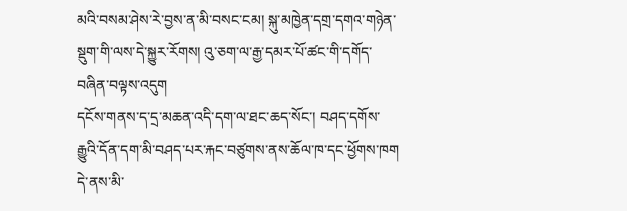མའི་བསམ་ཤེས་རེ་བྱས་ན་མི་བསང་ངམ། སྐུ་མཁྱེན་དགྲ་དགའ་གཉེན་སྡུག་གི་ལས་དེ་སྐྱུར་རོགས། འུ་ཅག་ལ་རྒྱ་དམར་པོ་ཚང་གི་དགོད་བཞིན་བལྟས་འདུག
དངོས་གནས་ད་དྲ་མཆན་འདི་དག་ལ་ཐང་ཆད་སོང་། བཤད་དགོས་རྒྱུའི་དོན་དག་མི་བཤད་པར་རྐང་བཙུགས་ནས་ཆོལ་ཁ་དང་ཕྱོགས་ཁག དེ་ནས་མི་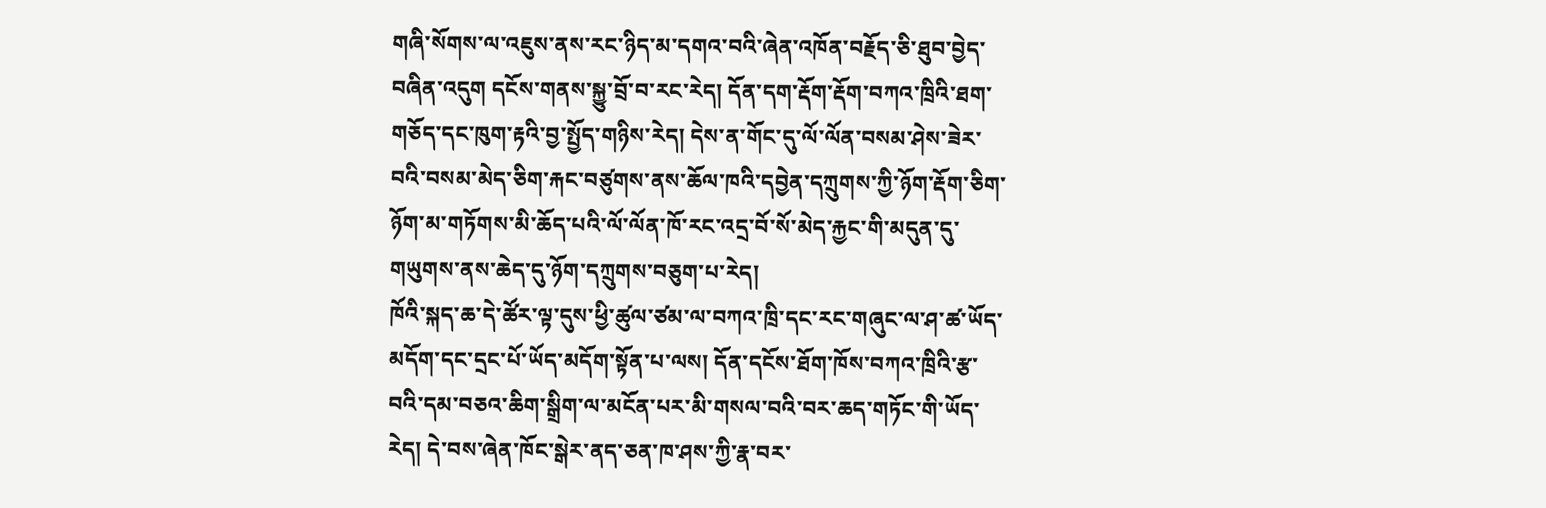གཞི་སོགས་ལ་འཇུས་ནས་རང་ཉིད་མ་དགའ་བའི་ཞེན་འཁོན་བརྗོད་ཅི་ཐུབ་བྱེད་བཞིན་འདུག དངོས་གནས་སྐྱུ་བྲོ་བ་རང་རེད། དོན་དག་རྡོག་རྡོག་བཀའ་ཁྲིའི་ཐག་གཅོད་དང་ཁུག་རྟའི་བྱ་སྤྱོད་གཉིས་རེད། དེས་ན་གོང་དུ་ལོ་ལོན་བསམ་ཤེས་ཟེར་བའི་བསམ་མེད་ཅིག་རྐང་བཙུགས་ནས་ཆོལ་ཁའི་དབྱེན་དཀྲུགས་ཀྱི་ཉོག་རྡོག་ཅིག་ཉོག་མ་གཏོགས་མི་ཆོད་པའི་ལོ་ལོན་ཁོ་རང་འདྲ་བོ་སོ་མེད་རྐྱང་གི་མདུན་དུ་གཡུགས་ནས་ཆེད་དུ་ཉོག་དཀྲུགས་བཅུག་པ་རེད།
ཁོའི་སྐད་ཆ་དེ་ཚོར་ལྟ་དུས་ཕྱི་ཚུལ་ཙམ་ལ་བཀའ་ཁྲི་དང་རང་གཞུང་ལ་ཤ་ཚ་ཡོད་མདོག་དང་དྲང་པོ་ཡོད་མདོག་སྟོན་པ་ལས། དོན་དངོས་ཐོག་ཁོས་བཀའ་ཁྲིའི་རྩ་བའི་དམ་བཅའ་ཆིག་སྒྲིག་ལ་མངོན་པར་མི་གསལ་བའི་བར་ཆད་གཏོང་གི་ཡོད་རེད། དེ་བས་ཞེན་ཁོང་སྒེར་ནད་ཅན་ཁ་ཤས་ཀྱི་རྣ་བར་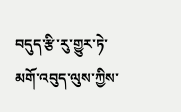བདུད་རྩི་རུ་གྱུར་ཏེ་མགོ་འབུད་ལུས་ཀྱིས་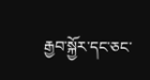རྒྱབ་སྐྱོར་དང་ཅང་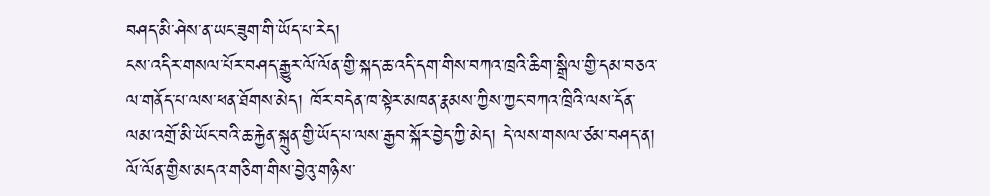བཤད་མི་ཤེས་ན་ཡང་ཟུག་གི་ཡོད་པ་རེད།
ངས་འདིར་གསལ་པོར་བཤད་རྒྱུར་ལོ་ལོན་གྱི་སྐད་ཆ་འདི་དག་གིས་བཀའ་ཁྲའི་ཆིག་སྒྲིལ་གྱི་དམ་བཅའ་ལ་གནོད་པ་ལས་ཕན་ཐོགས་མེད། ཁོར་བདེན་ཁ་སྟེར་མཁན་རྣམས་ཀྱིས་ཀྱང་བཀའ་ཁྲིའི་ལས་དོན་ལམ་འགྲོ་མི་ཡོང་བའི་ཆ་རྐྱེན་སྐྲུན་གྱི་ཡོད་པ་ལས་རྒྱབ་སྐོར་བྱེད་ཀྱི་མེད། དེ་ལས་གསལ་ཙམ་བཤད་ན། ལོ་ལོན་གྱིས་མདའ་གཅིག་གིས་བྱེའུ་གཉིས་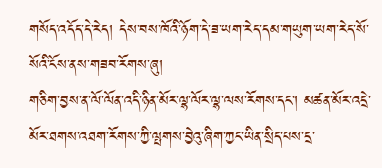གསོད་འདོད་དེ་རེད། དེས་བས་ཁོའི་ཉོག་དེ་ཟ་ཡག་རེད་དམ་གཡུག་ཡག་རེད་སོ་སོའི་ངོས་ནས་གཟབ་རོགས་ཞུ།
གཅིག་བྱས་ན་ལོ་ལོན་འདི་ཉིན་མོར་ལྷ་ལོར་ལྷ་ལས་རོགས་དང་། མཚན་མོར་འདྲེ་མོར་ཐགས་འཐག་རོགས་ཀྱི་ལྤགས་བྱེའུ་ཞིག་ཀྱང་ཡིན་སྲིད་པས་དྲ་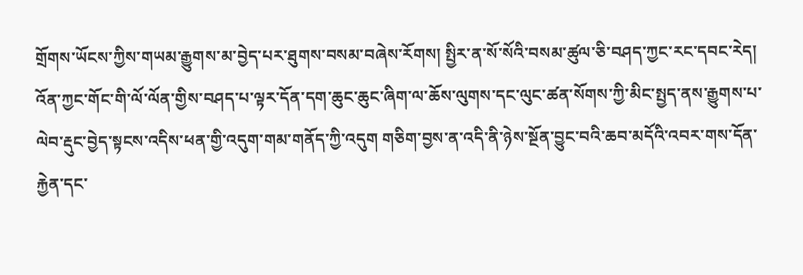གྲོགས་ཡོངས་ཀྱིས་གཡམ་རྒྱུགས་མ་བྱེད་པར་ཐུགས་བསམ་བཞེས་རོགས། སྤྱིར་ན་སོ་སོའི་བསམ་ཚུལ་ཅི་བཤད་ཀྱང་རང་དབང་རེད། འོན་ཀྱང་གོང་གི་ལོ་ལོན་གྱིས་བཤད་པ་ལྟར་དོན་དག་ཆུང་ཆུང་ཞིག་ལ་ཆོས་ལུགས་དང་ལུང་ཚན་སོགས་ཀྱི་མིང་སྤྱད་ནས་རྒྱུགས་པ་ལེབ་རྡུང་བྱེད་སྟངས་འདིས་ཕན་གྱི་འདུག་གམ་གནོད་ཀྱི་འདུག གཅིག་བྱས་ན་འདི་ནི་ཉེས་སྔོན་བྱུང་བའི་ཆབ་མདོའི་འབར་གས་དོན་རྐྱེན་དང་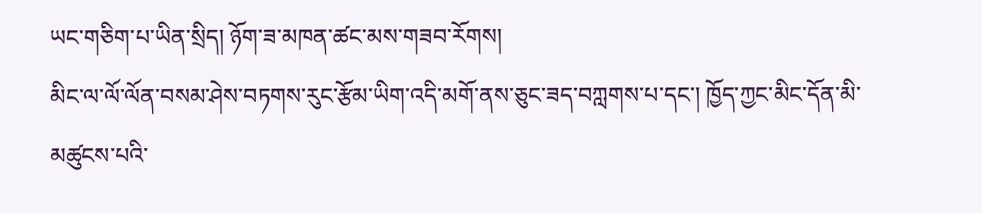ཡང་གཅིག་པ་ཡིན་སྲིད། ཉོག་ཟ་མཁན་ཚང་མས་གཟབ་རོགས།
མིང་ལ་ལོ་ལོན་བསམ་ཤེས་བཏགས་རུང་རྩོམ་ཡིག་འདི་མགོ་ནས་ཅུང་ཟད་བཀླགས་པ་དང་། ཁྱོད་ཀྱང་མིང་དོན་མི་མཚུངས་པའི་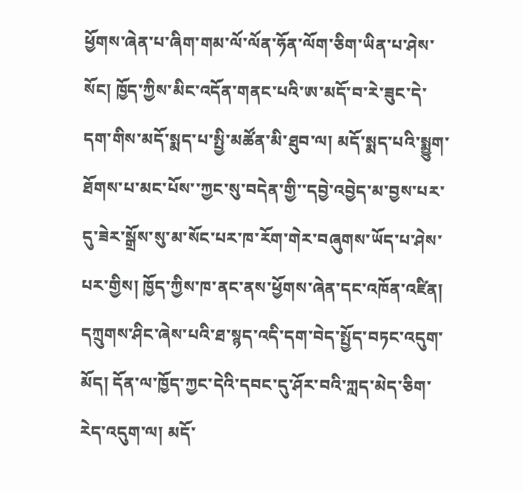ཕྱོགས་ཞེན་པ་ཞིག་གམ་ལོ་ལོན་ཧོན་ལོག་ཅིག་ཡིན་པ་ཤེས་སོང། ཁྱོད་ཀྱིས་མིང་འདོན་གནང་པའི་ཨ་མདོ་བ་རེ་ཟུང་དེ་དག་གིས་མདོ་སྨད་པ་སྤྱི་མཚོན་མི་ཐུབ་ལ། མདོ་སྨད་པའི་སྨྱུག་ཐོགས་པ་མང་པོས་་ཀྱང་སུ་བདེན་གྱི་་དབྱེ་འབྱེད་མ་བྱས་པར་དུ་ཟེར་སྒྲོས་སུ་མ་སོང་པར་ཁ་རོག་གེར་བཞུགས་ཡོད་པ་ཤེས་པར་གྱིས། ཁྱོད་ཀྱིས་ཁ་ནང་ནས་ཕྱོགས་ཞེན་དང་འཁོན་འཛིན། དཀྲུགས་ཤིང་ཞེས་པའི་ཐ་སྙད་འདི་དག་བེད་སྤྱོད་བཏང་འདུག་མོད། དོན་ལ་ཁྱོད་ཀྱང་དེའི་དབང་དུ་ཤོར་བའི་ཀླད་མེད་ཅིག་རེད་འདུག་ལ། མདོ་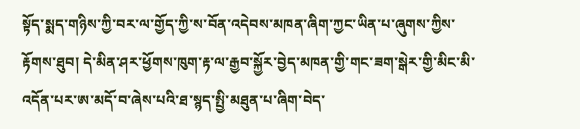སྟོད་སྨད་གཉིས་ཀྱི་བར་ལ་གྱོད་ཀྱི་ས་བོན་འདེབས་མཁན་ཞིག་ཀྱང་ཡིན་པ་ཞུགས་ཀྱིས་རྟོགས་ཐུབ། དེ་མིན་ཤར་ཕྱོགས་ཁུག་རྟ་ལ་རྒྱབ་སྐྱོར་བྱེད་མཁན་གྱི་གང་ཟག་སྒེར་གྱི་མིང་མི་འདོན་པར་ཨ་མདོ་བ་ཞེས་པའི་ཐ་སྙད་སྤྱི་མཐུན་པ་ཞིག་བེད་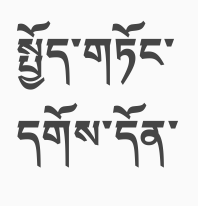སྤྱོད་གཏོང་དགོས་དོན་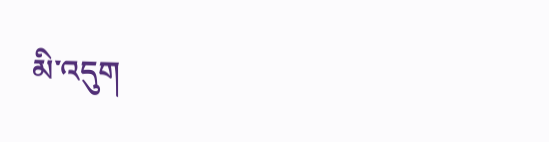མི་འདུག